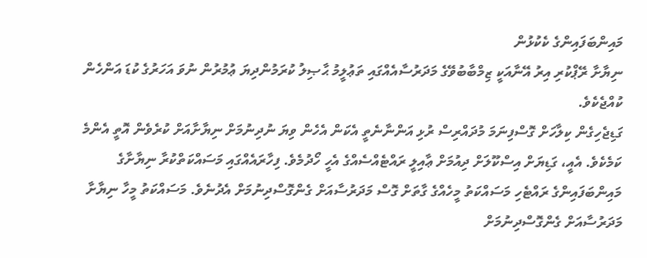މައިންބަފައިންގެ ކެކުޅުން
ނިޔާށާ ރޭޕްކުރި އިރު އޭނާއަކީ ޒިމްބާބުވޭގެ މަދަރުސާއެއްގައި ތަޢުލީމު ޙާޞިލު ކުރަމުންދިޔަ ޢުމުރުން ނުވަ އަހަރުގެ ކުޑަ އަންހެން ކުއްޖެކެވެ.
ގަޑިޖެހިގެން ކިލާހަށް ގޮސްފިނަމަ މުދައްރިސް ރުޅި އަންނާނެތީ އެކަން އެހެން ވިޔަ ނުދިނުމަށް ނިޔާށާއަށް ކުރެވެން އޮތީ އެންމެ ކަމެކެވެ. އެއީ، ގަޑިޔަށް އިސްކޫލަށް ދިއުމަށް ޢާއިލީ ރައްޓެއްސެއްގެ އެހީ ހޯދުމެވެ. ފިހާރައެއްގައި މަސައްކަތްކުރާ ނިޔާށާގެ މައިންބަފައިންގެ ރައްޓެހި މަސައްކަތު މީހެއްގެ ގާތަށް ގޮސް މަދަރުސާއަށް ގެންގޮސްދިނުމަށް އެދުނެވެ. މަސައްކަތު މީހާ ނިޔާށާ މަދަރުސާއަށް ގެންގޮސްދިނުމަށް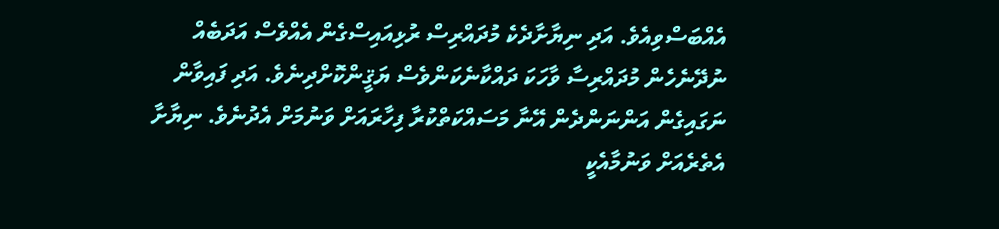އެއްބަސްވިއެވެ. އަދި ނިޔާށާދެކެ މުދައްރިސް ރުޅިއައިސްގެން އެއްވެސް އަދަބެއް ނުދޭނެހެން މުދައްރިސާ ވާހަކަ ދައްކާނެކަންވެސް ޔަޤީންކޮށްދިނެވެ. އަދި ފައިވާން ނަގައިގެން އަންނަންދެން އޭނާ މަސައްކަތްކުރާ ފިހާރައަށް ވަނުމަށް އެދުނެވެ. ނިޔާށާ އެތެރެއަށް ވަނުމާއެކީ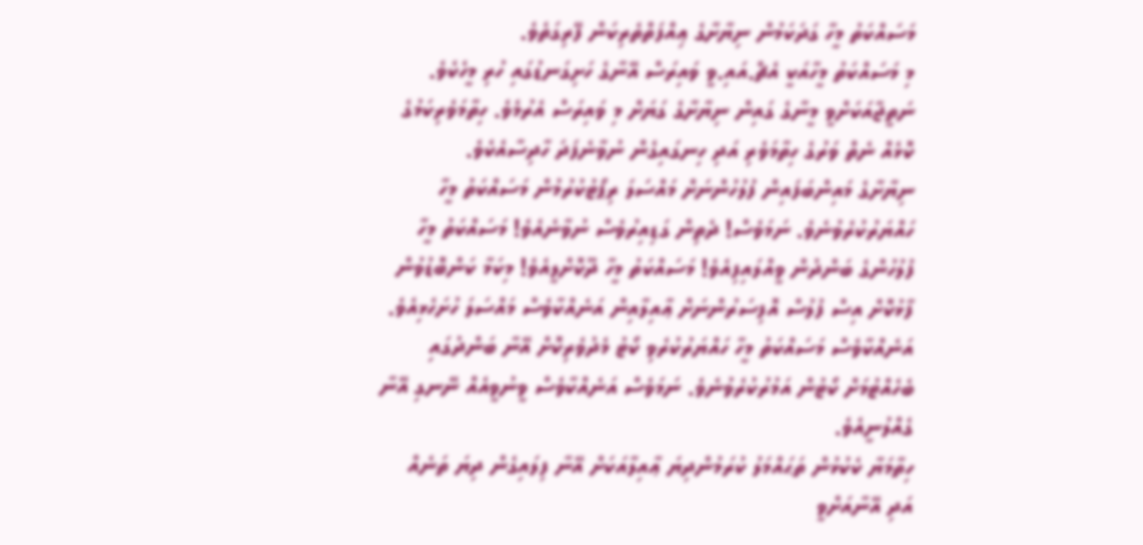މަސައްކަތު މީހާ ގަދަކަމުން ނިޔާށާގެ ޢިއްފަތްތެރިކަން ފޭރިގަތެވެ.
މި މަސައްކަތު މީހާއަކީ އެޗް.އައި.ވީ ވައިރަސް އޭނާގެ ހަށިގަނޑުގައި ހުރި މީހެކެވެ. ނަތީޖާއަކަށްވީ މީނާގެ ގައިން ނިޔާށާގެ ގަޔަށް މި ވައިރަސް އެރުމެވެ. ހިތާމަވެރިކަމުގެ ކޮޅެއް ނެތް ވަރުގެ ހިތާމަވެރި އަދި ހިނގައިގެން ނުވާނެފަދަ ހާދިސާއެކެވެ.
ނިޔާށާގެ މައިންބަފައިން ފުލުހުންނަށް މައްސަލަ ރިޕޯޓުކުރުމުން މަސައްކަތު މީހާ ހައްޔަރުކުރެވުނެވެ. ނަމަވެސް! ދެތިން ގަޑިއިރުވެސް ނުވާނެއެވެ! މަސައްކަތު މީހާ ފުލުހުންގެ ބަންދުން ވީއްލައިފިއެވެ! މަސައްކަތު މީހާ ދޫކޮށްލީއެވެ! މިކަމާ ކަންބޮޑުވުން ފާޅުކޮށް އިސް ފުލުސް އޮފިސަރުންނަށް ޢާއިލާއިން އަނެއްކާވެސް މައްސަލަ ހުށަހެޅިއެވެ. އަނެއްކާވެސް މަސައްކަތު މީހާ ހައްޔަރުކުރެވި ކޯޓު މެދުވެރިކޮށް އޭނާ ބަންދުގައި ބެހެއްޓުމަށް ކޯޓުން އަމުރުކުރެވުނެވެ. ނަމަވެސް އަނެއްކާވެސް ވީނުވީއެއް ނޭނގި އޭނާ ގެއްލުނީއެވެ.
ހިތާމަޔާ ކެކުޅުން ތަޙައްމަލު ކުރަމުންދިޔަ ޢާއިލާއަކަށް އޭނާ ފިލައިގެން ދިޔަ ތަނެއް އަދި އޭނާއަށްވީ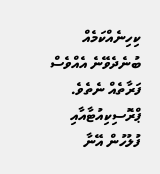ކިހިނެއްކަމެއް ބުނެދެވޭނެ އެއްވެސް ފަރާތެއް ނެތެވެ. ޕްރޮސިކިއުޓާއާއި ފުލުހުން އޭނާ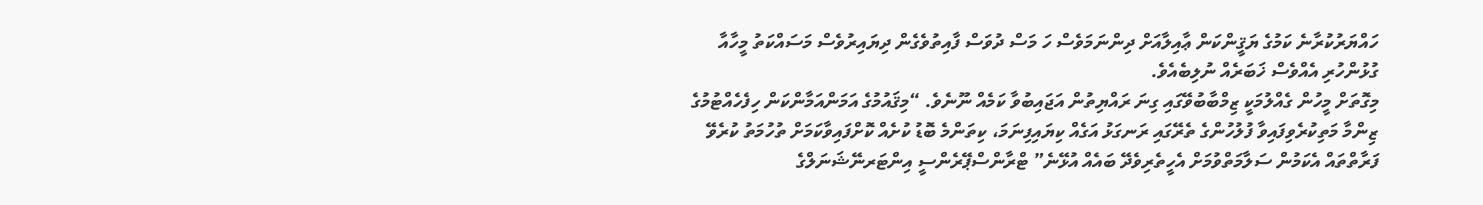ހައްޔަރުކުރާނެ ކަމުގެ ޔަޤީންކަން ޢާއިލާއަށް ދިންނަމަވެސް ހަ މަސް ދުވަސް ފާއިތުވެގެން ދިޔައިރުވެސް މަސައްކަތު މީހާއާ ގުޅުންހުރި އެއްވެސް ޚަބަރެއް ނުލިބެއެވެ.
މިގޮތަށް މީހުން ގެއްލުމަކީ ޒިމްބާބުވޭގައި ގިނަ ރައްޔިތުން އަޖައިބުވާ ކަމެއް ނޫނެވެ. “މިޤައުމުގެ އަމަންއަމާންކަން ހިފެހެއްޓުމުގެ ޒިންމާ މަތިކުރެވިފައިވާ ފުލުހުންގެ ތެރޭގައި ރަނގަޅު އަގެއް ކިޔައިފިނަމަ، ކިތަންމެ ބޮޑު ކުށެއް ކޮށްފައިވާކަމަށް ތުހުމަތު ކުރެވޭ ފަރާތްތައް އެކަމުން ސަލާމަތްވުމަށް އެހީތެރިވެދޭ ބައެއް އުޅޭނެ” ޓްރާންސްޕޭރެންސީ އިންޓަރނޭޝަނަލްގެ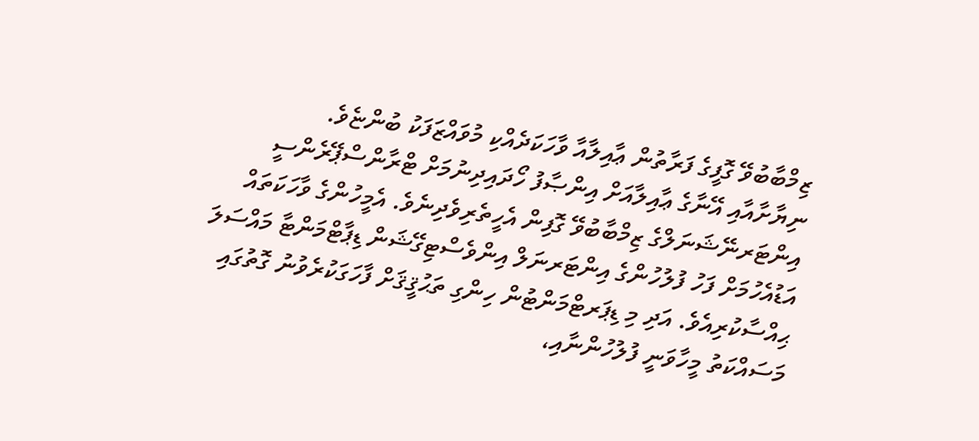ޒިމްބާބުވޭ ގޮފީގެ ފަރާތުން ޢާއިލާއާ ވާހަކަދެއްކި މުވައްޒަފަކު ބުންޏެވެ.
ނިޔާށާއާއި އޭނާގެ ޢާއިލާއަށް އިންޞާފު ހޯދައިދިނުމަށް ޓްރާންސްޕޭރެންސީ އިންޓަރނޭޝަނަލްގެ ޒިމްބާބުވޭ ގޮފިން އެހީތެރިވެދިނެވެ. އެމީހުންގެ ވާހަކަތައް އަޑުއެހުމަށް ފަހު ފުލުހުންގެ އިންޓަރނަލް އިންވެސްޓިގޭޝަން ޑިޕާޓްމަންޓާ މައްސަލަ ޙިއްސާކުރިއެވެ. އަދި މި ޑިޕަރޓްމަންޓުން ހިންގި ތަޙުޤީޤަށް ފާހަގަކުރެވުނު ގޮތުގައި މަސައްކަތު މީހާވަނީ ފުލުހުންނާއި،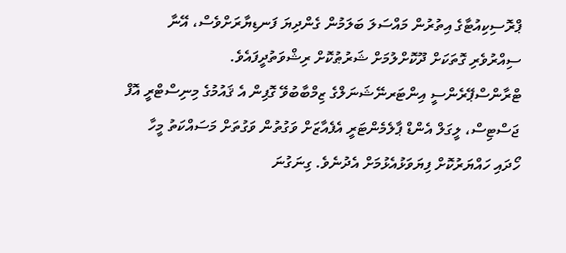ޕްރޮސިކިއުޓާގެ އިތުރުން މައްސަލަ ބަލަމުން ގެންދިޔަ ފަނޑިޔާރަށްވެސް، އޭނާ ސިއްރުވެރި ގޮތަކަށް ދޫކޮށްލުމަށް ޝަރުޠުކޮށް ރިޝްވަތުދީފައެވެ.
ޓްރާންސްޕޭރެންސީ އިންޓަރނޭޝަނަލްގެ ޒިމްބާބުވޭ ގޮފިން އެ ޤައުމުގެ މިނިސްޓްރީ އޮފް ޖަސްޓިސް، ލީގަލް އެންޑް ޕާލެމެންޓަރީ އެފެއާޒަށް ވަގުތުން ވަގުތަށް މަސައްކަތު މީހާ ހޯދައި ހައްޔަރުކޮށް ފިޔަވަޅުއެޅުމަށް އެދުނެވެ. ގިނަގުނަ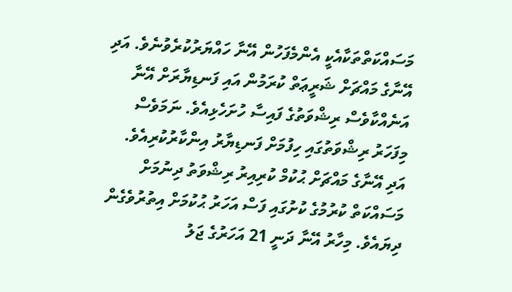މަސައްކަތްތަކާއެކީ އެންމެފަހުން އޭނާ ހައްޔަރުކުރެވުނެވެ. އަދި އޭނާގެ މައްޗަށް ޝަރީޢަތް ކުރަމުން އައި ފަނޑިޔާރަށް އޭނާ އަނެއްކާވެސް ރިޝްވަތުގެ ފައިސާ ހުށަހެޅިއެވެ. ނަމަވެސް މިފަހަރު ރިޝްވަތުގައި ހިފުމަށް ފަނޑިޔާރު އިންކާރުކުރިއެވެ. އަދި އޭނާގެ މައްޗަށް ޙުކުމް ކުރިއިރު ރިޝްވަތު ދިނުމަށް މަސައްކަތް ކުރުމުގެ ކުށުގައި ފަސް އަހަރު ޙުކުމަށް އިތުރުވެގެން ދިޔައެވެ. މިހާރު އޭނާ ދަނީ 21 އަހަރުގެ ޖަލު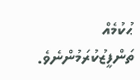ޙުކުމެއް ތަންފީޒުކުރަމުންނެވެ.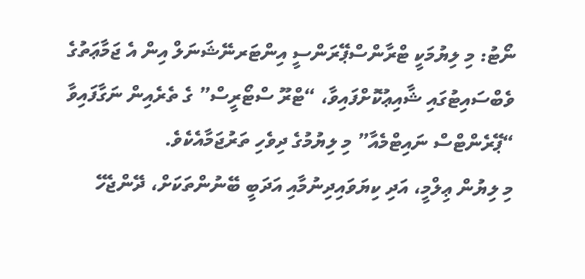ނޯޓު: މި ލިޔުމަކީ ޓްރާންސްޕޭރަންސީ އިންޓަރނޭޝަނަލް އިން އެ ޖަމާޢަތުގެ ވެބްސައިޓުގައި ޝާއިޢުކޮށްފައިވާ، “ޓްރޫ ސްޓޯރީސް” ގެ ތެރެއިން ނަގާފައިވާ “ޕޭރެންޓްސް ނައިޓްމެއާ” މި ލިޔުމުގެ ދިވެހި ތަރުޖަމާއެކެވެ.
މި ލިޔުން ޢިލްމީ، އަދި ކިޔަވައިދިނުމާއި އަދަބީ ބޭނުންތަކަށް، ދޭންޖެހޭ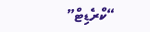“ކްރެޑިޓް”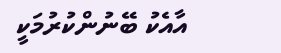އާއެކު ބޭނުންކުރުމަކީ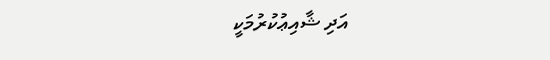އަދި ޝާއިޢުކުރުމަކީ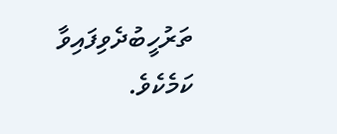ތަރުހީބުދެވިފައިވާ ކަމެކެވެ.